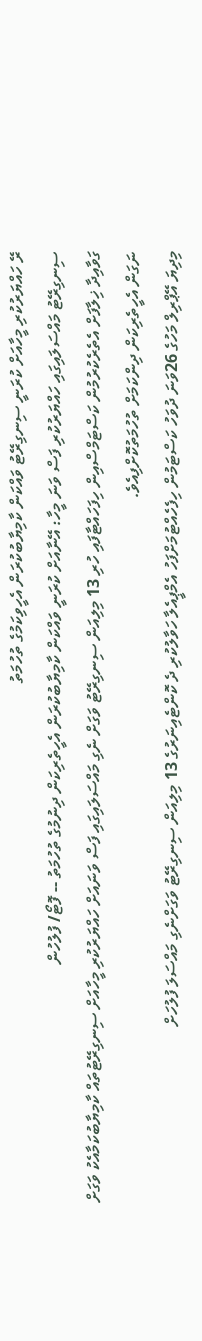ރޭ ހައްޔަރުކުރި މީހާއަށް ކުރަނީ ސިނގިރޭޓު ވައްކަން ކާމިޔާބުކުރަން އެހީވިކަމުގެ ތުހުމަތު
ސިނގިރޭޓު މައްސަލައިގައި ހައްޔަރުކުރި ފަސް ވަނަ މީހާ: އޭނާއަށް ކުރަނީ ވައްކަން ކާމިޔާބުކުރަން އެހީތެރިކަން ދިނުމުގެ ތުހުމަތު -- ފޮޓޯ/ ފުލުހުން
ގަވާއިދާ ޚިލާފަށް އެތެރެކުރުމުން ކަސްޓަމްސްއިން ހިފަހައްޓާފައި ހުރި 13 މިލިއަން ސިނގިރޭޓު ވަގަށް ނެގި މައްސަލައިގައި ފަސް ވަނައަށް ހައްޔަރުކުރި މީހާއަށް ސިނގިރޭޓުތައް ކާމިޔާބުކަމާއެކު ވަގަށް ނަގަން އެހީތެރިކަން ދިންކަމަށް ތުހުމަތުކޮށްފިއެވެ.
މިދިޔަ އޭޕްރިލް މަހުގެ 26ވަނަ ދުވަހު ކަސްޓަމުން ހިފެހެއްޓުމަށްފަހު އެމްޕީއެލާ ހަވާލުކުރި ދެ ކޮންޓެއިނަރުގެ 13 މިލިއަން ސިނގިރޭޓު ވަގަށްނެގި މައްސަލަ ފުލުހަށް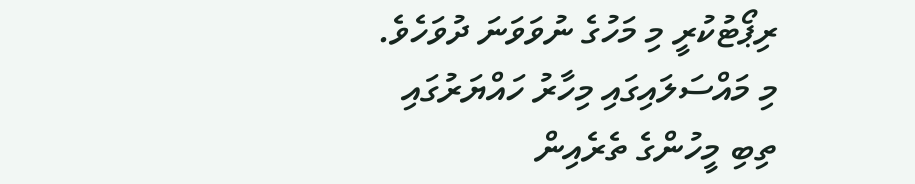ރިޕޯޓުކުރީ މި މަހުގެ ނުވަވަނަ ދުވަހެވެ. މި މައްސަލައިގައި މިހާރު ހައްޔަރުގައި ތިބި މީހުންގެ ތެރެއިން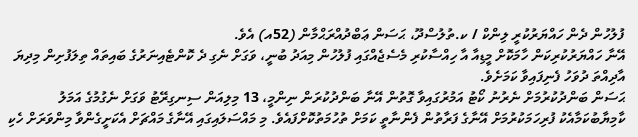ފުލުހުން ދެން ހައްޔަރުކުރީ ލިންކް / ކ.ތުލުސްދޫ، ޙަސަން ޢަބްދުއްރަޙްމާން (52އ) އެވެ.
އޭނާ ހައްޔަރުކުރިކަން ހާމަކޮށް މީޑިއާ އާ ހިއްސާކުރި މެސެޖެއްގައި ފުލުހުން މިއަދު ބުނީ، ވަގަށް ނެގި ދެ ކޮންޓެއިނަރުގެ ބައިތައް ތިލަފުށިން މިދިޔަ އާދިއްތަ ދުވަހު ފެނިފައިވާ ކަމަށެވެ.
ޙަސަން ބަންދުކުރުމަށް ނެރުނު ކޯޓު އަމުރުގައިވާ ގޮތުން އޭނާ ބަންދުކުރަން ނިންމީ، 13 މިލިއަން ސިނގިރޭޓު ވަގަށް ނެގުމުގެ އަމަލު ކާމިޔާބުކަމާއެކު ފުރިހަމަކުރުމަށް އޭނާގެ ފަރާތުން ފެންނާތީ ކަމަށް ތުހުމަތުކޮށްފައެވެ. މި މައްސަލައިގައި އޭނާގެ މައްޗަށް އެކަށީގެންވާ މިންވަރަށް ހެކި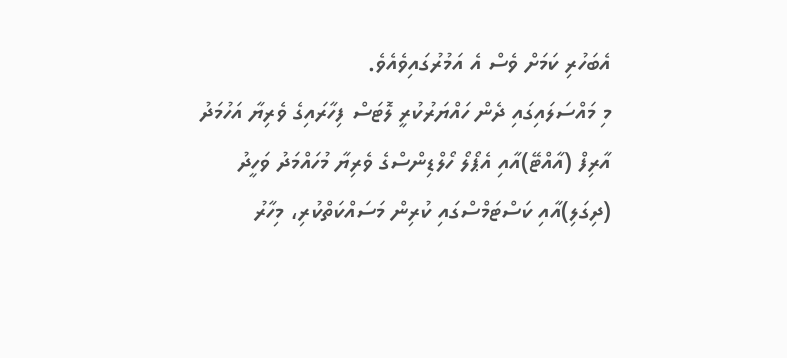އެބަހުރި ކަމަށް ވެސް އެ އަމުރުގައިވެއެވެ.
މި މައްސަލައިގައި ދެން ހައްޔަރުކުރީ ލޮޓަސް ފިހާރައިގެ ވެރިޔާ އަހުމަދު އާރިފް (އާއްޓޭ)އާއި އެޕޯލޯ ހޯލްޑިންސްގެ ވެރިޔާ މުހައްމަދު ވަހީދު (ދިގަލި)އާއި ކަސްޓަމްސްގައި ކުރިން މަސައްކަތްކުރި، މިހާރު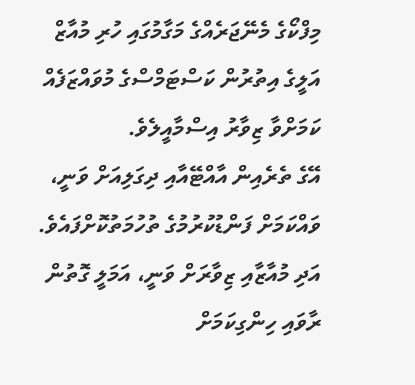މިފްކޯގެ މެނޭޖަރެއްގެ މަގާމުގައި ހުރި މުއާޒް އަލީގެ އިތުރުން ކަސްޓަމްސްގެ މުވައްޒަފެއް ކަމަށްވާ ޒިވާރު އިސްމާއީލެވެ.
އޭގެ ތެރެއިން އާއްޓޭއާއި ދިގަލިއަށް ވަނީ، ވައްކަމަށް ފަންޑުކުރުމުގެ ތުހުމަތުކޮށްފައެވެ. އަދި މުއާޒާއި ޒިވާރަށް ވަނީ، އަމަލީ ގޮތުން ރާވައި ހިންގިކަމަށް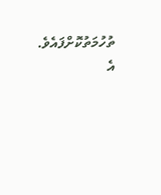ތުހުމަތުކޮށްފައެވެ.
އެ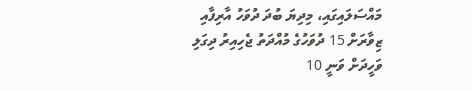މައްސަލައިގައި، މިދިޔަ ބުދަ ދުވަހު އާރިފާއި ޒިވާރަށް 15 ދުވަހުގެ މުއްދަތު ޖެހިއިރު ދިގަލި ވަހީދަށް ވަނީ 10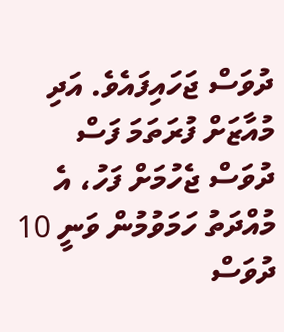ދުވަސް ޖަހައިފައެވެ. އަދި މުއާޒަށް ފުރަތަމަ ފަސް ދުވަސް ޖެހުމަށް ފަހު، އެ މުއްދަތު ހަމަވުމުން ވަނީ 10 ދުވަސް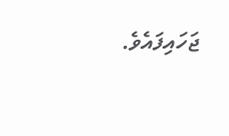ޖަހައިފައެވެ.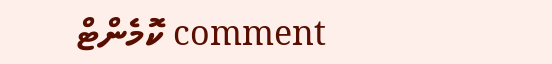comment ކޮމެންޓް